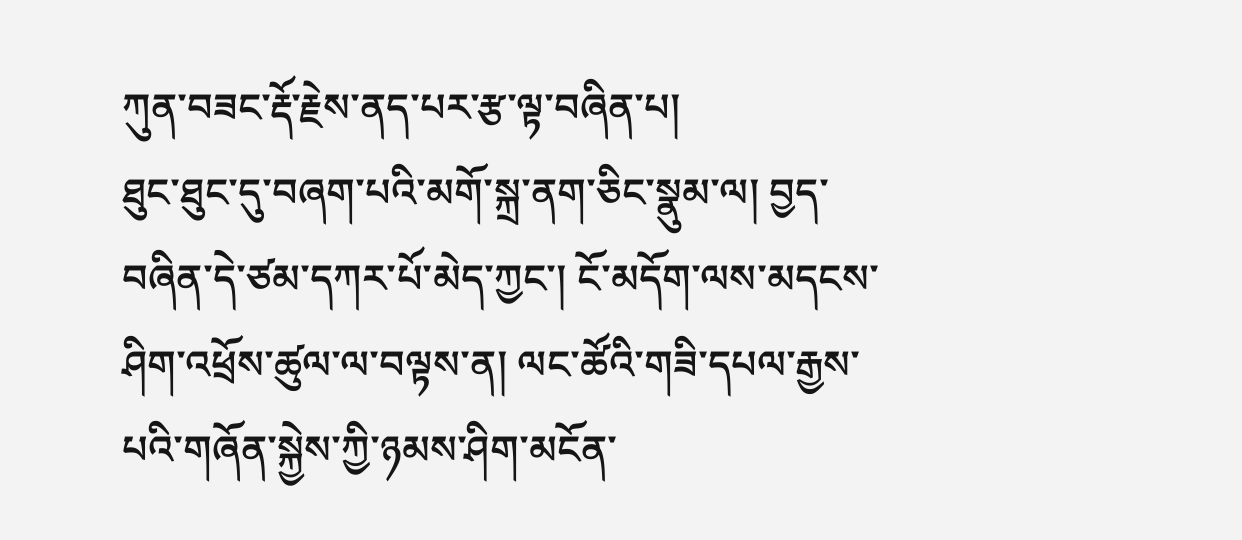ཀུན་བཟང་རྡོ་རྗེས་ནད་པར་རྩ་ལྟ་བཞིན་པ།
ཐུང་ཐུང་དུ་བཞག་པའི་མགོ་སྐྲ་ནག་ཅིང་སྣུམ་ལ། བྱད་བཞིན་དེ་ཙམ་དཀར་པོ་མེད་ཀྱང་། ངོ་མདོག་ལས་མདངས་ཤིག་འཕྲོས་ཚུལ་ལ་བལྟས་ན། ལང་ཚོའི་གཟི་དཔལ་རྒྱས་པའི་གཞོན་སྐྱེས་ཀྱི་ཉམས་ཤིག་མངོན་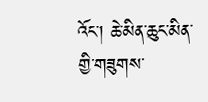འོང་། ཆེ་མིན་ཆུང་མིན་གྱི་གཟུགས་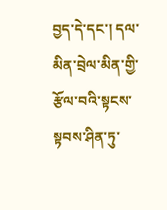བྱད་དེ་དང་། དལ་མིན་བྲེལ་མིན་གྱི་རྩོལ་བའི་སྟངས་སྟབས་ཤིན་ཏུ་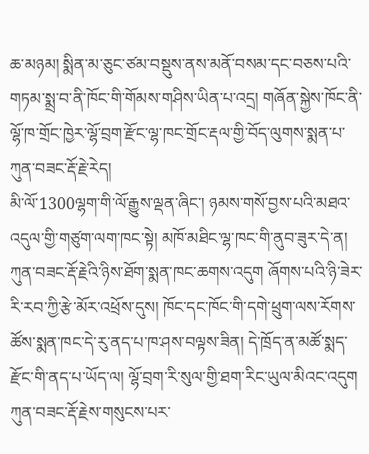ཆ་མཉམ། སྨིན་མ་ཅུང་ཙམ་བསྡུས་ནས་མནོ་བསམ་དང་བཅས་པའི་གཏམ་སྨྲ་བ་ནི་ཁོང་གི་གོམས་གཤིས་ཡིན་པ་འདྲ། གཞོན་སྐྱེས་ཁོང་ནི་ལྷོ་ཁ་གྲོང་ཁྱེར་ལྷོ་བྲག་རྫོང་ལྷ་ཁང་གྲོང་རྡལ་གྱི་བོད་ལུགས་སྨན་པ་ཀུན་བཟང་རྡོ་རྗེ་རེད།
མི་ལོ་1300ལྷག་གི་ལོ་རྒྱུས་ལྡན་ཞིང་། ཉམས་གསོ་བྱས་པའི་མཐའ་འདུལ་གྱི་གཙུག་ལག་ཁང་སྟེ། མཁོ་མཐིང་ལྷ་ཁང་གི་ནུབ་ཟུར་དེ་ན། ཀུན་བཟང་རྡོ་རྗེའི་ཉིས་ཐོག་སྨན་ཁང་ཆགས་འདུག ཞོགས་པའི་ཉི་ཟེར་རི་རབ་ཀྱི་རྩེ་མོར་འཕྲོས་དུས། ཁོང་དང་ཁོང་གི་དགེ་ཕྲུག་ལས་རོགས་ཚོས་སྨན་ཁང་དེ་རུ་ནད་པ་ཁ་ཤས་བལྟས་ཟིན། དེ་ཁྲོད་ན་མཚོ་སྨད་རྫོང་གི་ནད་པ་ཡོད་ལ། ལྷོ་བྲག་རི་སུལ་གྱི་ཐག་རིང་ཡུལ་མིའང་འདུག ཀུན་བཟང་རྡོ་རྗེས་གསུངས་པར་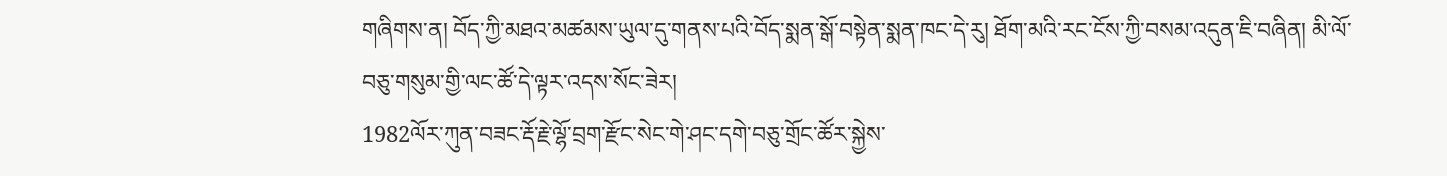གཞིགས་ན། བོད་ཀྱི་མཐའ་མཚམས་ཡུལ་དུ་གནས་པའི་བོད་སྨན་སྒོ་བསྟེན་སྨན་ཁང་དེ་རུ། ཐོག་མའི་རང་ངོས་ཀྱི་བསམ་འདུན་ཇི་བཞིན། མི་ལོ་བཅུ་གསུམ་གྱི་ལང་ཚོ་དེ་ལྟར་འདས་སོང་ཟེར།
1982ལོར་ཀུན་བཟང་རྡོ་རྗེ་ལྷོ་བྲག་རྫོང་སེང་གེ་ཤང་དགེ་བཅུ་གྲོང་ཚོར་སྐྱེས་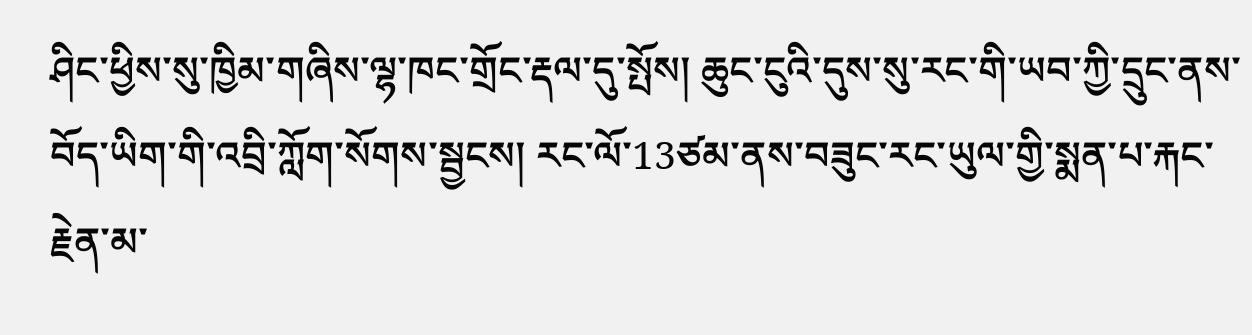ཤིང་ཕྱིས་སུ་ཁྱིམ་གཞིས་ལྷ་ཁང་གྲོང་རྡལ་དུ་སྤོས། ཆུང་ངུའི་དུས་སུ་རང་གི་ཡབ་ཀྱི་དྲུང་ནས་བོད་ཡིག་གི་འབྲི་ཀློག་སོགས་སྦྱངས། རང་ལོ་13ཙམ་ནས་བཟུང་རང་ཡུལ་གྱི་སྨན་པ་རྐང་རྗེན་མ་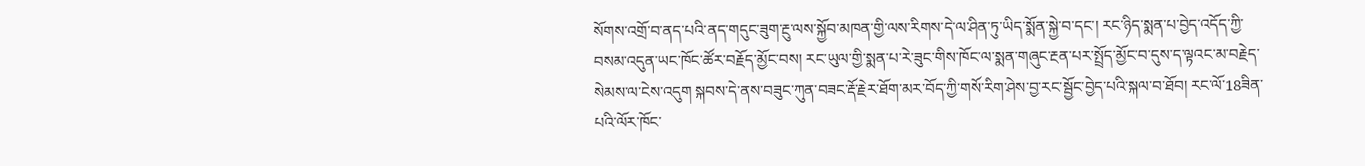སོགས་འགྲོ་བ་ནད་པའི་ནད་གདུང་ཟུག་རྔུ་ལས་སྐྱོབ་མཁན་གྱི་ལས་རིགས་དེ་ལ་ཤིན་ཏུ་ཡིད་སྨོན་སྐྱེ་བ་དང་། རང་ཉིད་སྨན་པ་བྱེད་འདོད་ཀྱི་བསམ་འདུན་ཡང་ཁོང་ཚོར་བརྗོད་མྱོང་བས། རང་ཡུལ་གྱི་སྨན་པ་རེ་ཟུང་གིས་ཁོང་ལ་སྨན་གཞུང་རྔན་པར་སྤྲོད་མྱོང་བ་དུས་ད་ལྟའང་མ་བརྗེད་སེམས་ལ་ངེས་འདུག སྐབས་དེ་ནས་བཟུང་ཀུན་བཟང་རྡོ་རྗེར་ཐོག་མར་བོད་ཀྱི་གསོ་རིག་ཤེས་བྱ་རང་སྦྱོང་བྱེད་པའི་སྐལ་བ་ཐོབ། རང་ལོ་18ཟིན་པའི་ལོར་ཁོང་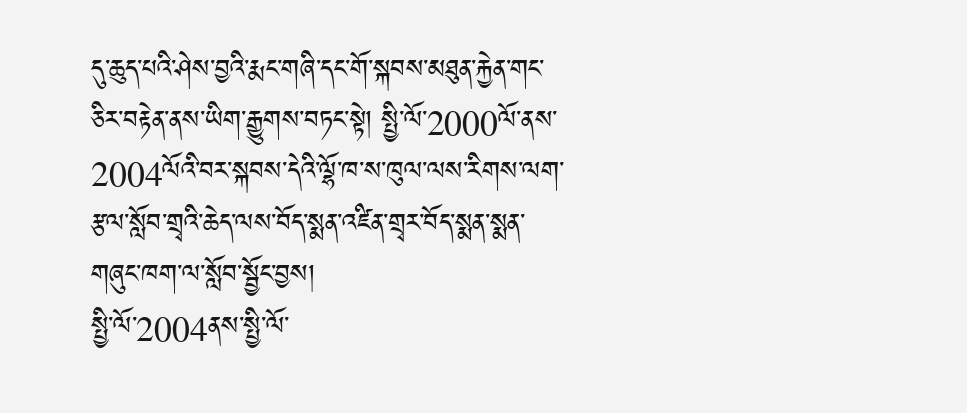དུ་ཆུད་པའི་ཤེས་བྱའི་རྨང་གཞི་དང་གོ་སྐབས་མཐུན་རྐྱེན་གང་ཅིར་བརྟེན་ནས་ཡིག་རྒྱུགས་བཏང་སྟེ། སྤྱི་ལོ་2000ལོ་ནས་2004ལོའི་བར་སྐབས་དེའི་ལྷོ་ཁ་ས་ཁུལ་ལས་རིགས་ལག་རྩལ་སློབ་གྲྭའི་ཆེད་ལས་བོད་སྨན་འཛིན་གྲྭར་བོད་སྨན་སྨན་གཞུང་ཁག་ལ་སློབ་སྦྱོང་བྱས།
སྤྱི་ལོ་2004ནས་སྤྱི་ལོ་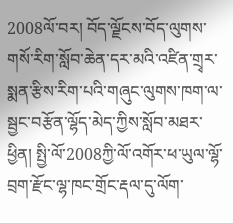2008ལོ་བར། བོད་ལྗོངས་བོད་ལུགས་གསོ་རིག་སློབ་ཆེན་དར་མའི་འཛིན་གྲྭར་སྨན་རྩིས་རིག་པའི་གཞུང་ལུགས་ཁག་ལ་སྦྱང་བརྩོན་ལྷོད་མེད་ཀྱིས་སློབ་མཐར་ཕྱིན། སྤྱི་ལོ་2008ཀྱི་ལོ་འགོར་ཕ་ཡུལ་ལྷོ་བྲག་རྫོང་ལྷ་ཁང་གྲོང་རྡལ་དུ་ལོག་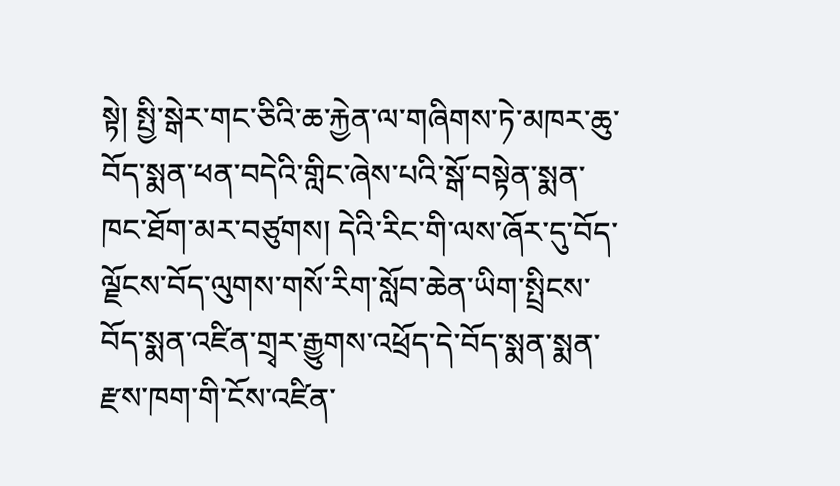སྟེ། སྤྱི་སྒེར་གང་ཅིའི་ཆ་རྐྱེན་ལ་གཞིགས་ཏེ་མཁར་ཆུ་བོད་སྨན་ཕན་བདེའི་གླིང་ཞེས་པའི་སྒོ་བསྟེན་སྨན་ཁང་ཐོག་མར་བཙུགས། དེའི་རིང་གི་ལས་ཞོར་དུ་བོད་ལྗོངས་བོད་ལུགས་གསོ་རིག་སློབ་ཆེན་ཡིག་སྤྲིངས་བོད་སྨན་འཛིན་གྲྭར་རྒྱུགས་འཕྲོད་དེ་བོད་སྨན་སྨན་རྫས་ཁག་གི་ངོས་འཛིན་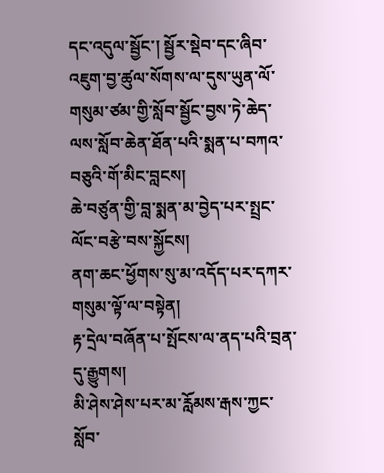དང་འདུལ་སྦྱོང་། སྦྱོར་སྡེབ་དང་ཞིབ་འཇུག་བྱ་ཚུལ་སོགས་ལ་དུས་ཡུན་ལོ་གསུམ་ཙམ་གྱི་སློབ་སྦྱོང་བྱས་ཏེ་ཆེད་ལས་སློབ་ཆེན་ཐོན་པའི་སྨན་པ་བཀའ་བཅུའི་གོ་མིང་བླངས།
ཆེ་བཙུན་གྱི་བླ་སྨན་མ་བྱེད་པར་སྤྲང་ལོང་བརྩེ་བས་སྐྱོངས།
ནག་ཆང་ཕྱོགས་སུ་མ་འདོད་པར་དཀར་གསུམ་ལྟོ་ལ་བསྟེན།
རྟ་དྲེལ་བཞོན་པ་སྤོངས་ལ་ནད་པའི་བྲན་དུ་རྒྱུགས།
མི་ཤེས་ཤེས་པར་མ་རློམས་རྒས་ཀྱང་སློབ་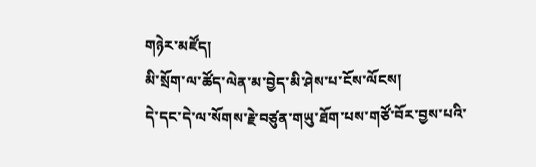གཉེར་མཛོད།
མི་སྲོག་ལ་ཚོད་ལེན་མ་བྱེད་མི་ཤེས་པ་ངོས་ལོངས།
དེ་དང་དེ་ལ་སོགས་རྗེ་བཙུན་གཡུ་ཐོག་པས་གཙོ་བོར་བྱས་པའི་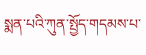སྨན་པའི་ཀུན་སྤྱོད་གདམས་པ་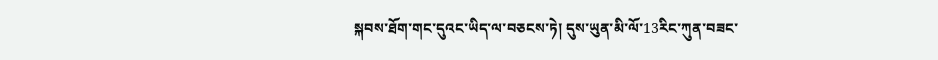སྐབས་ཐོག་གང་དུའང་ཡིད་ལ་བཅངས་ཏེ། དུས་ཡུན་མི་ལོ་13རིང་ཀུན་བཟང་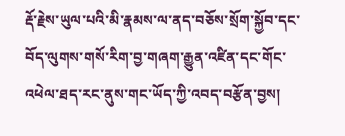རྡོ་རྗེས་ཡུལ་པའི་མི་རྣམས་ལ་ནད་བཅོས་སྲོག་སྐྱོབ་དང་བོད་ལུགས་གསོ་རིག་བྱ་གཞག་རྒྱུན་འཛིན་དང་གོང་འཕེལ་ཐད་རང་ནུས་གང་ཡོད་ཀྱི་འབད་བརྩོན་བྱས།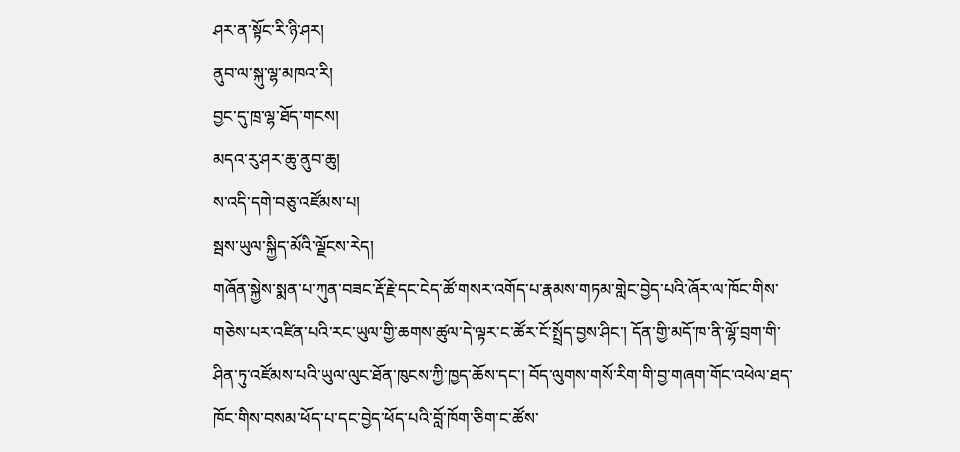ཤར་ན་སྟོང་རི་ཉི་ཤར།
ནུབ་ལ་སྐུ་ལྷ་མཁའ་རི།
བྱང་དུ་ཁྲ་ལྷ་ཐོད་གངས།
མདའ་རུ་ཤར་ཆུ་ནུབ་ཆུ།
ས་འདི་དགེ་བཅུ་འཛོམས་པ།
སྦས་ཡུལ་སྐྱིད་མོའི་ལྗོངས་རེད།
གཞོན་སྐྱེས་སྨན་པ་ཀུན་བཟང་རྡོ་རྗེ་དང་ངེད་ཚོ་གསར་འགོད་པ་རྣམས་གཏམ་གླེང་བྱེད་པའི་ཞོར་ལ་ཁོང་གིས་གཅེས་པར་འཛིན་པའི་རང་ཡུལ་གྱི་ཆགས་ཚུལ་དེ་ལྟར་ང་ཚོར་ངོ་སྤྲོད་བྱས་ཤིང་། དོན་གྱི་མདོ་ཁ་ནི་ལྷོ་བྲག་གི་ཤིན་ཏུ་འཛོམས་པའི་ཡུལ་ལུང་ཐོན་ཁུངས་ཀྱི་ཁྱད་ཆོས་དང་། བོད་ལུགས་གསོ་རིག་གི་བྱ་གཞག་གོང་འཕེལ་ཐད་ཁོང་གིས་བསམ་ཕོད་པ་དང་བྱེད་ཕོད་པའི་བློ་ཁོག་ཅིག་ང་ཚོས་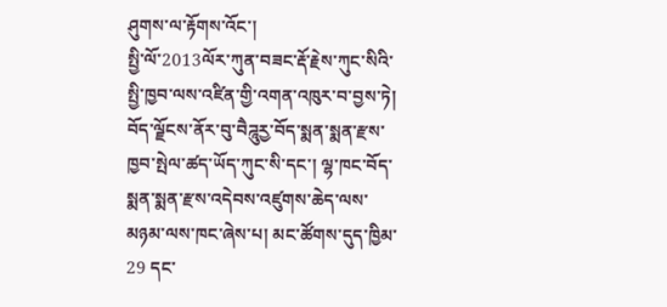ཤུགས་ལ་རྟོགས་འོང་།
སྤྱི་ལོ་2013ལོར་ཀུན་བཟང་རྡོ་རྗེས་ཀུང་སིའི་སྤྱི་ཁྱབ་ལས་འཛིན་གྱི་འགན་འཁུར་བ་བྱས་ཏེ། བོད་ལྗོངས་ནོར་བུ་བཻཌཱུརྱ་བོད་སྨན་སྨན་རྫས་ཁྱབ་སྤེལ་ཚད་ཡོད་ཀུང་སི་དང་། ལྷ་ཁང་བོད་སྨན་སྨན་རྫས་འདེབས་འཛུགས་ཆེད་ལས་མཉམ་ལས་ཁང་ཞེས་པ། མང་ཚོགས་དུད་ཁྱིམ་29 དང་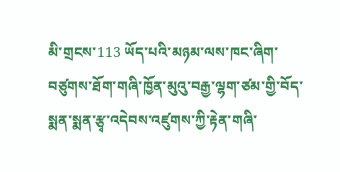མི་གྲངས་113 ཡོད་པའི་མཉམ་ལས་ཁང་ཞིག་བཙུགས་ཐོག་གཞི་ཁྱོན་མུའུ་བརྒྱ་ལྷག་ཙམ་གྱི་བོད་སྨན་སྨན་རྩྭ་འདེབས་འཛུགས་ཀྱི་རྟེན་གཞི་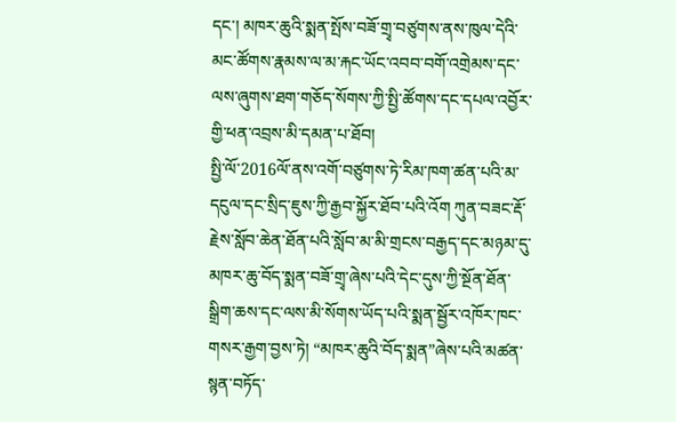དང་། མཁར་ཆུའི་སྨན་སྤོས་བཟོ་གྲྭ་བཙུགས་ནས་ཁུལ་དེའི་མང་ཚོགས་རྣམས་ལ་མ་རྐང་ཡོང་འབབ་བགོ་འགྲེམས་དང་ལས་ཞུགས་ཐག་གཅོད་སོགས་ཀྱི་སྤྱི་ཚོགས་དང་དཔལ་འབྱོར་གྱི་ཕན་འབྲས་མི་དམན་པ་ཐོབ།
སྤྱི་ལོ་2016ལོ་ནས་འགོ་བཙུགས་ཏེ་རིམ་ཁག་ཚན་པའི་མ་དངུལ་དང་སྲིད་ཇུས་ཀྱི་རྒྱབ་སྐྱོར་ཐོབ་པའི་འོག ཀུན་བཟང་རྡོ་རྗེས་སློབ་ཆེན་ཐོན་པའི་སློབ་མ་མི་གྲངས་བརྒྱད་དང་མཉམ་དུ་མཁར་ཆུ་བོད་སྨན་བཟོ་གྲྭ་ཞེས་པའི་དེང་དུས་ཀྱི་སྔོན་ཐོན་སྒྲིག་ཆས་དང་ལས་མི་སོགས་ཡོད་པའི་སྨན་སྦྱོར་འཁོར་ཁང་གསར་རྒྱག་བྱས་ཏེ། “མཁར་ཆུའི་བོད་སྨན”ཞེས་པའི་མཚན་སྙན་བཏོད་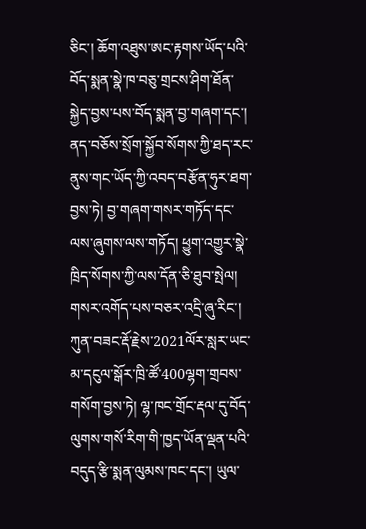ཅིང་། ཆོག་འཐུས་ཨང་རྟགས་ཡོད་པའི་བོད་སྨན་སྣེ་ཁ་བཅུ་གྲངས་ཤིག་ཐོན་སྐྱེད་བྱས་པས་བོད་སྨན་བྱ་གཞག་དང་། ནད་བཅོས་སྲོག་སྐྱོབ་སོགས་ཀྱི་ཐད་རང་ནུས་གང་ཡོད་ཀྱི་འབད་བརྩོན་ཧུར་ཐག་བྱས་ཏེ། བྱ་གཞག་གསར་གཏོད་དང་ལས་ཞུགས་ལས་གཏོད། ཕྱུག་འགྱུར་སྣེ་ཁྲིད་སོགས་ཀྱི་ལས་དོན་ཅི་ཐུབ་སྤེལ།
གསར་འགོད་པས་བཅར་འདྲི་ཞུ་རིང་། ཀུན་བཟང་རྡོ་རྗེས་2021ལོར་སླར་ཡང་མ་དངུལ་སྒོར་ཁྲི་ཚོ་400ལྷག་གྲབས་གསོག་བྱས་ཏེ། ལྷ་ཁང་གྲོང་རྡལ་དུ་བོད་ལུགས་གསོ་རིག་གི་ཁྱད་ཡོན་ལྡན་པའི་བདུད་རྩི་སྨན་ལུམས་ཁང་དང་། ཡུལ་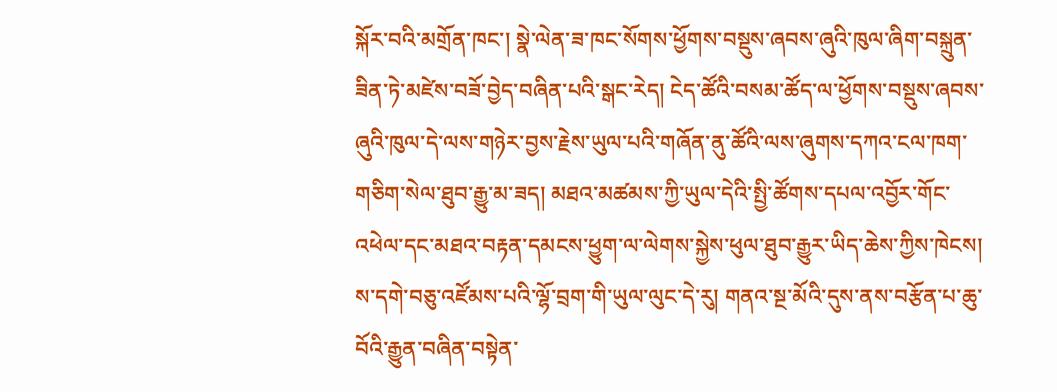སྐོར་བའི་མགྲོན་ཁང་། སྣེ་ལེན་ཟ་ཁང་སོགས་ཕྱོགས་བསྡུས་ཞབས་ཞུའི་ཁུལ་ཞིག་བསྐྲུན་ཟིན་ཏེ་མཛེས་བཟོ་བྱེད་བཞིན་པའི་སྒང་རེད། ངེད་ཚོའི་བསམ་ཚོད་ལ་ཕྱོགས་བསྡུས་ཞབས་ཞུའི་ཁུལ་དེ་ལས་གཉེར་བྱས་རྗེས་ཡུལ་པའི་གཞོན་ནུ་ཚོའི་ལས་ཞུགས་དཀའ་ངལ་ཁག་གཅིག་སེལ་ཐུབ་རྒྱུ་མ་ཟད། མཐའ་མཚམས་ཀྱི་ཡུལ་དེའི་སྤྱི་ཚོགས་དཔལ་འབྱོར་གོང་འཕེལ་དང་མཐའ་བརྟན་དམངས་ཕྱུག་ལ་ལེགས་སྐྱེས་ཕུལ་ཐུབ་རྒྱུར་ཡིད་ཆེས་ཀྱིས་ཁེངས།
ས་དགེ་བཅུ་འཛོམས་པའི་ལྷོ་བྲག་གི་ཡུལ་ལུང་དེ་རུ། གནའ་སྔ་མོའི་དུས་ནས་བརྩོན་པ་ཆུ་བོའི་རྒྱུན་བཞིན་བསྟེན་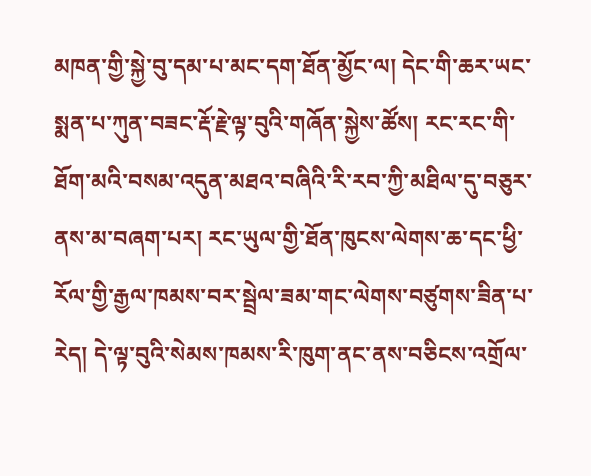མཁན་གྱི་སྐྱེ་བུ་དམ་པ་མང་དག་ཐོན་མྱོང་ལ། དེང་གི་ཆར་ཡང་སྨན་པ་ཀུན་བཟང་རྡོ་རྗེ་ལྟ་བུའི་གཞོན་སྐྱེས་ཚོས། རང་རང་གི་ཐོག་མའི་བསམ་འདུན་མཐའ་བཞིའི་རི་རབ་ཀྱི་མཐིལ་དུ་བཅུར་ནས་མ་བཞག་པར། རང་ཡུལ་གྱི་ཐོན་ཁུངས་ལེགས་ཆ་དང་ཕྱི་རོལ་གྱི་རྒྱལ་ཁམས་བར་སྦྲེལ་ཟམ་གང་ལེགས་བཙུགས་ཟིན་པ་རེད། དེ་ལྟ་བུའི་སེམས་ཁམས་རི་ཁུག་ནང་ནས་བཅིངས་འགྲོལ་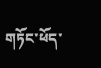གཏོང་ཕོད་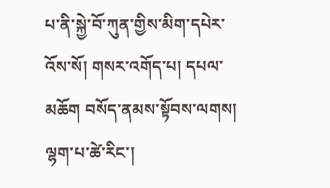པ་ནི་སྐྱེ་བོ་ཀུན་གྱིས་མིག་དཔེར་འོས་སོ། གསར་འགོད་པ། དཔལ་མཆོག བསོད་ནམས་སྟོབས་ལགས། ལྷག་པ་ཚེ་རིང་།